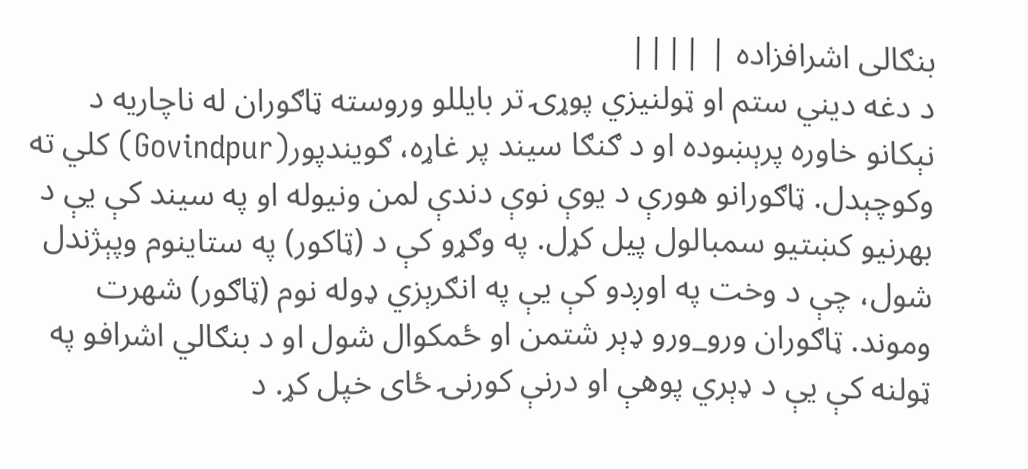بنګالى اشرافزاده | ||||
د دغه ديني ستم او ټولنيزي پوړۍ تر بايللو وروسته ټاګوران له ناچاريه د نېكانو خاوره پرېښوده او د ګنګا سيند پر غاړه، ګويندپور(Govindpur) كلي ته وكوچېدل. ټاګورانو هورې د يوې نوې دندې لمن ونيوله او په سيند كې يې د بهرنيو كښتيو سمبالول پيل كړل. په وګړو كې د (ټاكور) په ستاينوم وپېژندل شول، چې د وخت په اوږدو كې يې په انګرېزي ډوله نوم (ټاګور) شهرت وموند. ټاګوران ورو_ورو ډېر شتمن او ځمكوال شول او د بنګالي اشرافو په ټولنه كې يې د ډېري پوهې او درنې كورنۍ ځاى خپل كړ. د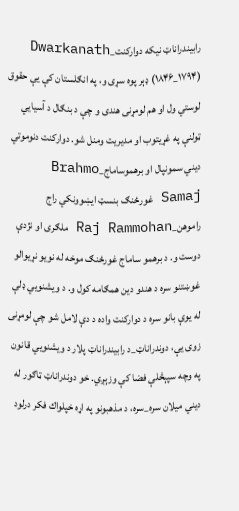رابيندراناټ نيكه دواركنت_Dwarkanath (۱۸۴۶_۱۷۹۴) ډېر پوه سړى و، په انګلستان كې يې حقوق لوستي ول او هم لومړنى هندى و چې د بنګال د آسيايي ټولنې په غړيتوب او مديريت ومنل شو. دواركنت دنوموتي ديني سمونپال او برهموساماج_Brahmo Samaj غورځنګ بنسټ ايښوونكي راج راموهن_Raj Rammohan ملګرى او نژدې دوست و. د برهمو ساماج غورځنګ موخه له نويو نړيوالو غوښتنو سره د هندو دين همګامه كول و. د ويشنويي ډلې له يوې بانو سره د دواركنت واده د دې لامل شو چې لومړنى زوى يې، دوندراناټ_د رابيندراناټ پلار د ويشنويي قانون په وچه سپېڅلې فضا كې وزېږي. خو دوندراناټ ټاګور له ديني ميلان سره_سره، د مذهبونو په اړه خپلواك فكر درلود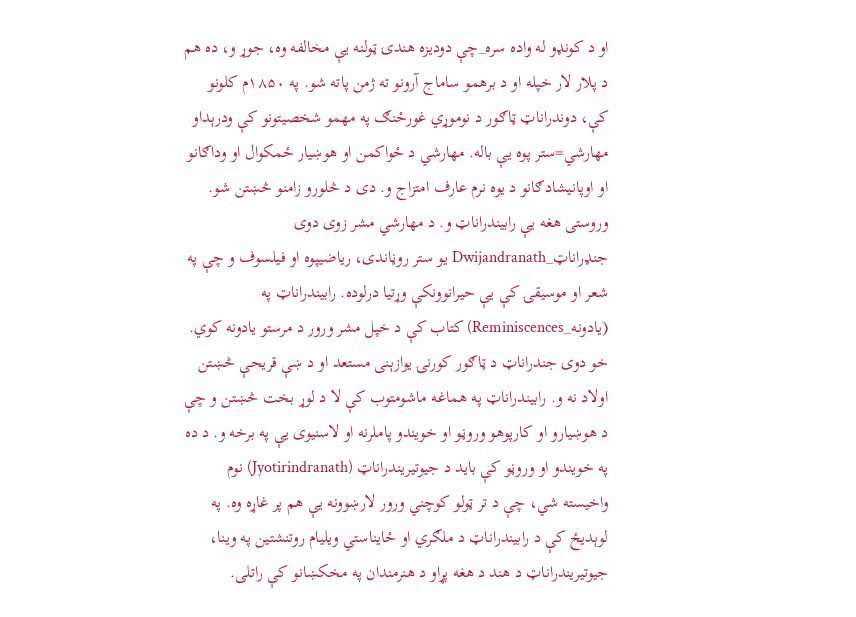او د كونډو له واده سره_چې دوديزه هندۍ ټولنه يې مخالفه وه، جوړ و، ده هم د پلار لار خپله او د برهمو ساماج آرونو ته ژمن پاته شو. په ۱۸۵۰م كلونو كې، دوندراناټ ټاګور د نوموړي غورځنګ په مهمو شخصيتونو كې ودرېداو مهارشي=ستر پوه يې باله. مهارشي د ځواكمن او هوښيار ځمكوال او وداګانو او اوپانيشادګانو د يوه نرم عارف امتزاج و. دى د څلورو زامنو څښتن شو. وروستى هغه يې رابيندراناټ و. د مهارشي مشر زوى دوى جنډراناټ_Dwijandranath يو ستر روڼاندى، رياضيپوه او فيلسوف و چې په شعر او موسيقۍ كې يې حيرانوونكې وړتيا درلوده. رابيندراناټ په (يادونه_Reminiscences) كتاب كې د خپل مشر ورور د مرستو يادونه كوي. خو دوى جندراناټ د ټاګور كورنۍ يوازېنى مستعد او د ښې قريحې څښتن اولاد نه و. رابيندراناټ په هماغه ماشومتوب كې لا د لوړ بخت څښتن و چې د هوښيارو او كارپوهو وروڼو او خويندو پاملرنه او لاسنيوى يې په برخه و. د ده په خويندو او وروڼو كې بايد د جيوتيريندراناټ (Jyotirindranath) نوم واخيسته شي، چې د تر ټولو كوچني ورور لارښوونه يې هم پر غاړه وه. په لوېديځ كې د رابيندراناټ د ملګري او ځايناستي ويليام روتنشتين په وينا، جيوتيريندراناټ د هند د هغه پړاو د هنرمندان په مخكښانو كې راتلى.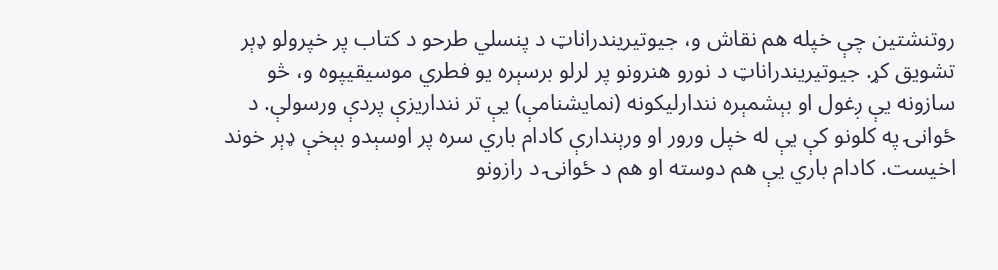روتنشتين چې خپله هم نقاش و، جيوتيريندراناټ د پنسلي طرحو د كتاب پر خپرولو ډېر تشويق كړ. جيوتيريندراناټ د نورو هنرونو پر لرلو برسېره يو فطري موسيقيپوه و، څو سازونه يې ږغول او بېشمېره نندارليكونه (نمايشنامې) يې تر ننداريزې پردې ورسولې. د ځوانۍ په كلونو كې يې له خپل ورور او ورېندارې كادام باري سره پر اوسېدو بېخې ډېر خوند اخيست. كادام باري يې هم دوسته او هم د ځوانۍ د رازونو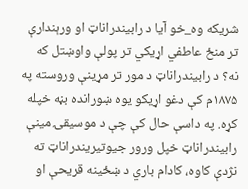شريكه وه_خو آيا د رابيندراناټ او ورېندارې تر منځ عاطفي اړيكي تر پولې واوښتل كه نه؟ د رابيندراناټ د مور تر مړينې وروسته په ۱۸۷۵م كې دغو اړيكو يوه ښورانده بڼه خپله كړه. په داسې حال كې چې د موسيقۍ مينې رابيندراناټ خپل ورور جيوتيريندراناټ ته نژدې كاوه، كادام باري د ښځينه قريحې او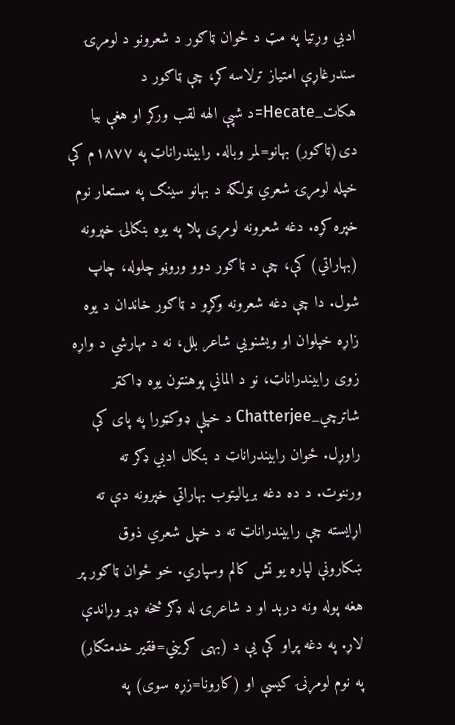ادبي وړتيا په مټ د ځوان ټاګور د شعرونو د لومړۍ سندرغاړې امتياز ترلاسه كړ، چې ټاګور د هكات_Hecate=د شپې الهه لقب وركړ او هغې بيا دى(ټاګور) بهانو=لمر وباله. رابيندراناټ په ۱۸۷۷م كې خپله لومړۍ شعري ټولګه د بهانو سينګ په مستعار نوم خپره كړه. دغه شعرونه لومړى پلا په يوه بنګالۍ خپرونه (بهاراتي) كې، چې د ټاګور دوو وروڼو چلوله، چاپ شول. دا چې دغه شعرونه وګړو د ټاګور خاندان د يوه زاړه خپلوان او ويشنويي شاعر بلل، نه د مهارشي د واړه زوى رابيندراناټ، نو د الماني پوهنتون يوه ډاكټر شاترچي_Chatterjee د خپلې ډوكټورا په پاى كې راوړل. ځوان رابيندراناټ د بنګال ادبي ډګر ته ورننوت. د ده دغه برياليتوب بهاراتي خپرونه دې ته اړايسته چې رابيندراناټ ته د خپل شعري ذوق ښكارونې لپاره يو تش كالم وسپاري. خو ځوان ټاګور پر هغه پوله ونه درېد او د شاعرۍ له ډګر څخه ډېر وړاندې لاړ. په دغه پړاو كې يې د (بهى كريني=فقير خدمتګار) په نوم لومړنۍ كيسې او (كارونا=زړه سوى) په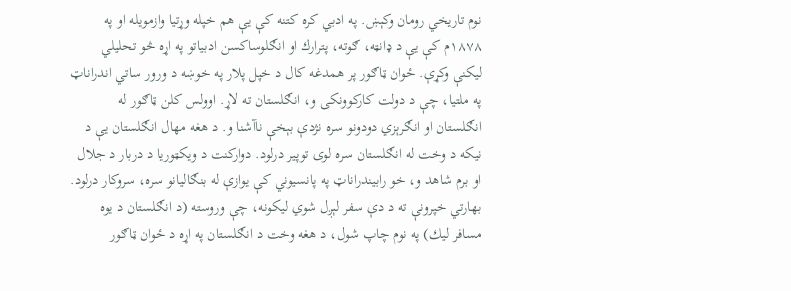نوم تاريخي رومان وكېښ. په ادبي كره كتنه كې يې هم خپله وړتيا وازمويله او په ۱۸۷۸م كې يې د ډانټه، ګوته، پترارك او انګلوساكسن ادبياتو په اړه څو تحليلي ليكنې وكړې. ځوان ټاګور پر همدغه كال د خپل پلار په خوښه د ورور ساتي اندراناټ په ملتيا، چې د دولت كاركوونكى و، انګلستان ته لاړ. اوولس كلن ټاګور له انګلستان او انګرېزي دودونو سره نژدې بېخې ناآشنا و. د هغه مهال انګلستان يې د نيكه د وخت له انګلستان سره لوى توپير درلود. دواركنت د ويكټوريا د دربار د جلال او برم شاهد و، خو رابيندراناټ په پانسيوني كې يوازې له بنګاليانو سره، سروكار درلود. بهارتي خپرونې ته د دې سفر لېږل شوي ليكونه، چې وروسته (د انګلستان د يوه مسافر ليك) په نوم چاپ شول، د هغه وخت د انګلستان په اړه د ځوان ټاګور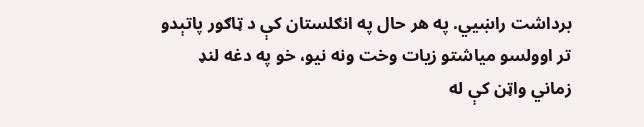برداشت راښيي. په هر حال په انګلستان كې د ټاګور پاتېدو تر اوولسو مياشتو زيات وخت ونه نيو، خو په دغه لنډ زماني واټن كې له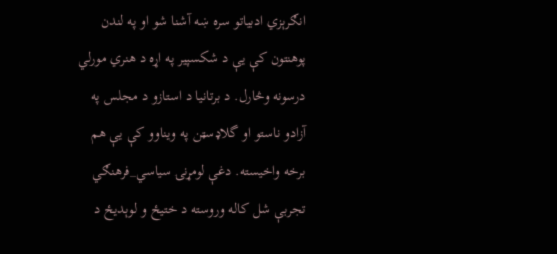انګرېزي ادبياتو سره ښه آشنا شو او په لندن پوهنتون كې يې د شكسپير په اړه د هنري مورلي درسونه وڅارل. د برتانيا د استازو د مجلس په آزادو ناستو او گلاډسټن په ويناوو كې يې هم برخه واخيسته. دغې لومړنۍ سياسي_فرهنګي تجربې شل كاله وروسته د ختيځ و لوېديځ د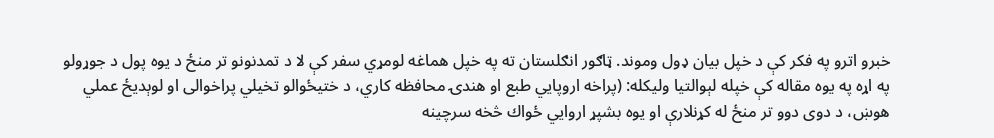خبرو اترو په فكر كې د خپل بيان ډول وموند. ټاګور انګلستان ته په خپل هماغه لومړي سفر كې لا د تمدنونو تر منځ د يوه پول د جوړولو په اړه په يوه مقاله كې خپله لېوالتيا وليكله: (پراخه اروپايي طبع او هندۍ محافظه كاري، د ختيځوالو تخيلي پراخوالى او لوېديځ عملي هوښ، د دوى دوو تر منځ له كړنلارې او يوه بشپړ اروايي ځواك څخه سرچينه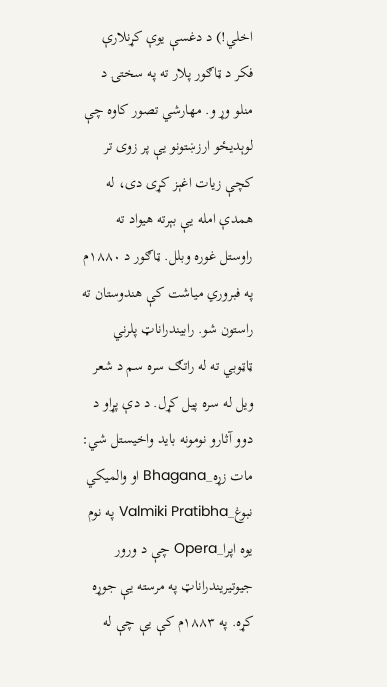اخلي!) د دغسې يوې كړنلارې فكر د ټاګور پلار ته په سختۍ د منلو وړ و. مهارشي تصور كاوه چې لوېديځو ارزښتونو يې پر زوى تر كچې زيات اغېز كړى دى، له همدې امله يې بېرته هيواد ته راوستل غوره وبلل. ټاګور د ۱۸۸۰م په فبروري مياشت كې هندوستان ته راستون شو. رابيندراناټ پلرني ټاټوبي ته له راتګ سره سم د شعر ويل له سره پيل كړل. د دې پړاو د دوو آثارو نومونه بايد واخيستل شي: مات زړه_Bhagana او والميكي نبوغ_Valmiki Pratibha په نوم يوه اپرا_Opera چې د ورور جيوتيريندراناټ په مرسته يې جوړه كړه. په ۱۸۸۳م كې يې چې له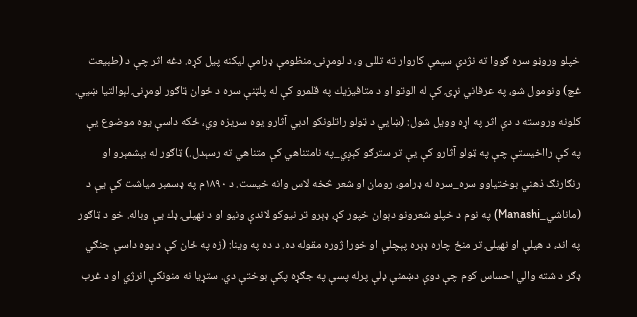خپلو وروڼو سره ګووا ته نژدې سيمې كاروار ته تللى و، د لومړنۍ منظومې ډرامې ليكنه پيل كړه. دغه اثر چې د (طبيعت غچ) ونومول شو، په عرفاني نړۍ كې له الوتو او د متافيزيك په قلمرو كې له پلټنې سره د ځوان ټاګور لومړنۍ لېوالتيا ښيي. كلونه وروسته د دې اثر په اړه وويل شول: (ښايي د ټولو راتلونكو ادبي آثارو يوه سريزه وي، ځكه داسې يوه موضوع يې په كې رااخيستې چې په ټولو آثارو كې يې تر سترګو كېږي_په نامتناهي كې متناهي ته رسېدل.) ټاګور له بېشمېرو او رنګارنګ ذهني بوختياوو سره_سره له ډرامو، رومان او شعر څخه لاس وانه خيست. د ۱۸۹۰م په ډسمبر مياشت كې يې د (ماناشي_Manashi) په نوم د خپلو شعرونو دېوان خپور كړ، ډېرو تر نيوكو لاندې ونيو او د نهيلۍ ډك يې وباله. خو د ټاګور په اند، د هيلې او نهيلۍ تر منځ چاره ډېره پېچلې او خورا ژوره مقوله ده. د ده په وينا: (زه په ځان كې د يوه داسې جنګي ډګر د شته والي احساس كوم چې دوې دښمنې ډلې پرله پسې په جګړه پكې بوختې دي. ستړيا نه منونكې انرژي او د غرب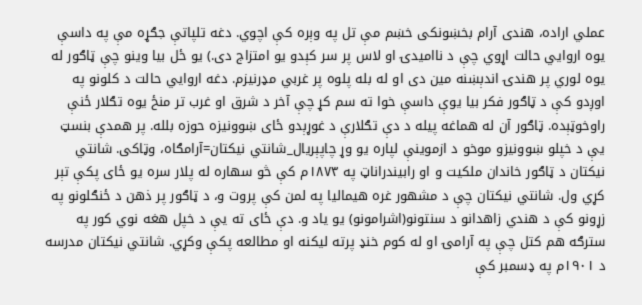عملي اراده، هندى آرام بخښونكى خښم مې تل په وېره كې اچوي. دغه تلپاتې جګړه مې په داسې يوه اروايي حالت اړوي چې د نااميدۍ او لاس پر سر كېدو يو امتزاج دى.) يو ځل بيا وينو چې ټاګور له يوه لوري پر هندۍ اندېښنه مين دى او له بله پلوه پر غربي مډرنيزم. دغه اروايي حالت د كلونو په اوږدو كې د ټاګور فكر بيا يوې داسې خوا ته سم كړ چې آخر د شرق او غرب تر منځ يوه تګلار ځنې راوخوټېده. ټاګور آن له هماغه پيله د دې تګلارې د غوړېدو ځاى ښوونيزه حوزه بلله. پر همدې بنسټ يې د خپلو ښوونيزو موخو د ازموينې لپاره يو وړ چاپېريال_شانتي نيكتان=آرامګاه، وټاكى. شانتي نيكتان د ټاګور خاندان ملكيت و او رابيندراناټ په ۱۸۷۳م كې څو سهاره له پلار سره يو ځاى پكې تېر كړي ول. شانتي نيكتان چې د مشهور غره هيماليا په لمن كې پروت و، د ټاګور پر ذهن د ځنګلونو په زړونو كې د هندي زاهدانو د سنتونو(اشرامونو) يو ياد و. دې ځاى ته يې د خپل هغه نوي كور په سترګه هم كتل چې په آرامۍ او له كوم خنډ پرته ليكنه او مطالعه پكې وكړي. شانتي نيكتان مدرسه د ۱۹۰۱م په ډسمبر كې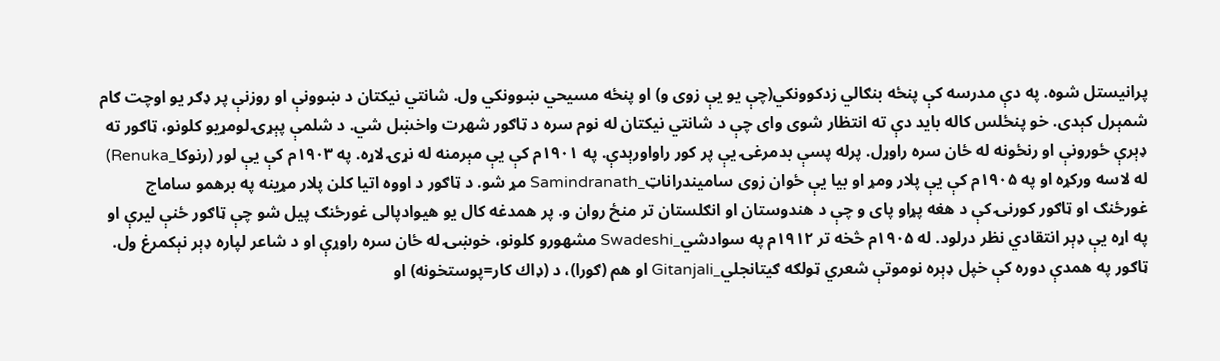پرانيستل شوه. په دې مدرسه كې پنځه بنګالي زدكوونكي(چې يو يې زوى و) او پنځه مسيحي ښوونكي ول. شانتي نيكتان د ښوونې او روزنې پر ډګر يو اوچت ګام شمېرل كېدى. خو پنځلس كاله بايد دې ته انتظار شوى واى چې د شانتي نيكتان له نوم سره د ټاګور شهرت واخښل شي. د شلمې پېړۍ لومړيو كلونو، ټاګور ته ډېرې ځورونې او رنځونه له ځان سره راوړل. پرله پسې بدمرغۍ يې پر كور راواورېدې. په ۱۹۰۱م كې يې مېرمنه له نړۍ لاړه. په ۱۹۰۳م كې يې لور (رنوكا_Renuka) له لاسه وركړه او په ۱۹۰۵م كې يې پلار ومړ او بيا يې ځوان زوى ساميندراناټ_Samindranath مړ شو. د ټاګور د اووه اتيا كلن پلار مړينه په برهمو ساماج غورځنګ او ټاګور كورنۍ كې د هغه پړاو پاى و چې د هندوستان او انګلستان تر منځ روان و. پر همدغه كال يو هيوادپالى غورځنګ پيل شو چې ټاګور ځنې ليرې او په اړه يې ډېر انتقادي نظر درلود. له ۱۹۰۵م څخه تر ۱۹۱۲م په سوادشي_Swadeshi مشهورو كلونو، خوښۍ له ځان سره راوړې او د شاعر لپاره ډېر نېكمرغ ول. ټاګور په همدې دوره كې خپل ډېره نوموتې شعري ټولګه ګيتانجلي_Gitanjali او هم (ګورا)، د (ډاك كار=پوستخونه) او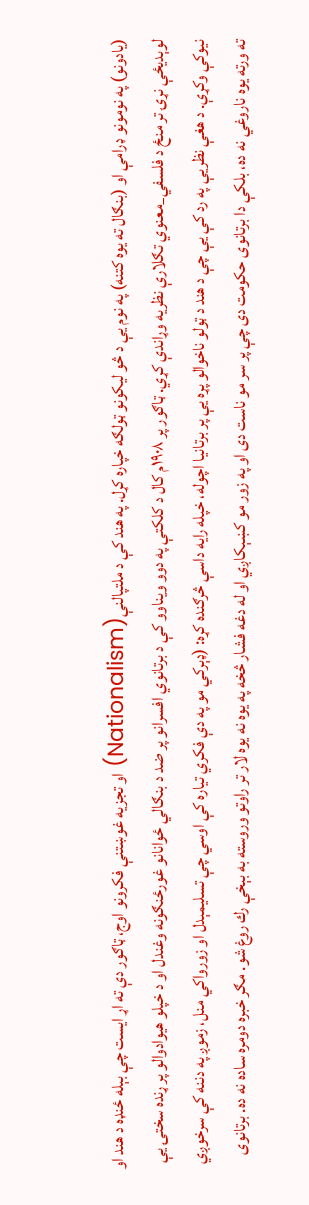(يادونو) په نومونو ډرامې او (بنګال ته يوه كتنه) په نوم يې د څو ليكونو ټولګه خپاره كړل. په هند كې د ملتپالنې(Nationalism) او تجزيه غوښتنې فكرونو اوج، ټاګور دې ته اړ ايست چې بېله ځنډه د هند او لوېديځې نړۍ تر منځ د فلسفي_معنوي تګلارې نظريه وړاندې كړي. ټاګور پر ۱۹۰۸م كال د كلكتې په دوو ويناوو كې د برتانوي افسرانو پر ضد د بنګالي ځوانانو غورځنګونه وغندل او د خپلو هيوادوالو پر ړنده سختۍ يې نيوكې وكړې. د هغې نظريې په رد كې يې چې د هند د ټولو ناخوالو پړه يې پر برتانيا اچوله، خپله رايه داسې څرګنده كړه: (ډېركي مو په دې فكري تياره كې اوسي چې تسليمېدل او زورواكي منل، زموږ په دننه كې سرخوږي ته ورته يوه ناروغي نه ده، بلكې دا برتانوى حكومت دى چې پر سر مو ناست دى او په زور مو كښېكاږي او له دغه فشار څخه په يوه نه يوه لار تر راوتو وروسته به بېخې رك روغ شو. مګر خبره دومره ساده نه ده. برتانوى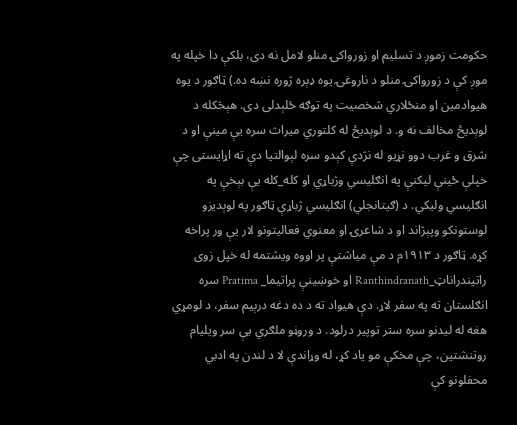حكومت زموږ د تسليم او زورواكۍ منلو لامل نه دى، بلكې دا خپله په موږ كې د زورواكۍ منلو د ناروغۍ يوه ډېره ژوره نښه ده.) ټاګور د يوه هيوادمين او منځلاري شخصيت په توګه ځلېدلى دى. هېڅكله د لوېديځ مخالف نه و. د لوېديځ له كلتوري ميراث سره يې مينې او د شرق و غرب دوو نړيو له نژدې كېدو سره لېوالتيا دې ته اړايستى چې خپلې ځينې ليكنې په انګليسي وژباړي او كله_كله يې بېخې په انګليسي وليكي. د (ګيتانجلي) انګليسي ژباړې ټاګور په لوېديزو لوستونكو وپېژاند او د شاعرۍ او معنوي فعاليتونو لار يې ور پراخه كړه. ټاګور د ۱۹۱۳م د مې مياشتې پر اووه ويشتمه له خپل زوى راتيندراناټ_Ranthindranath او خوښينې پراتيما_ Pratima سره انګلستان ته په سفر لاړ. دې هيواد ته د ده دغه درېيم سفر، د لومړي هغه له ليدنو سره ستر توپير درلود. د وروڼو ملګري يې سر ويليام روتنشتين، چې مخكې مو ياد كړ، له وړاندې لا د لندن په ادبي محفلونو كې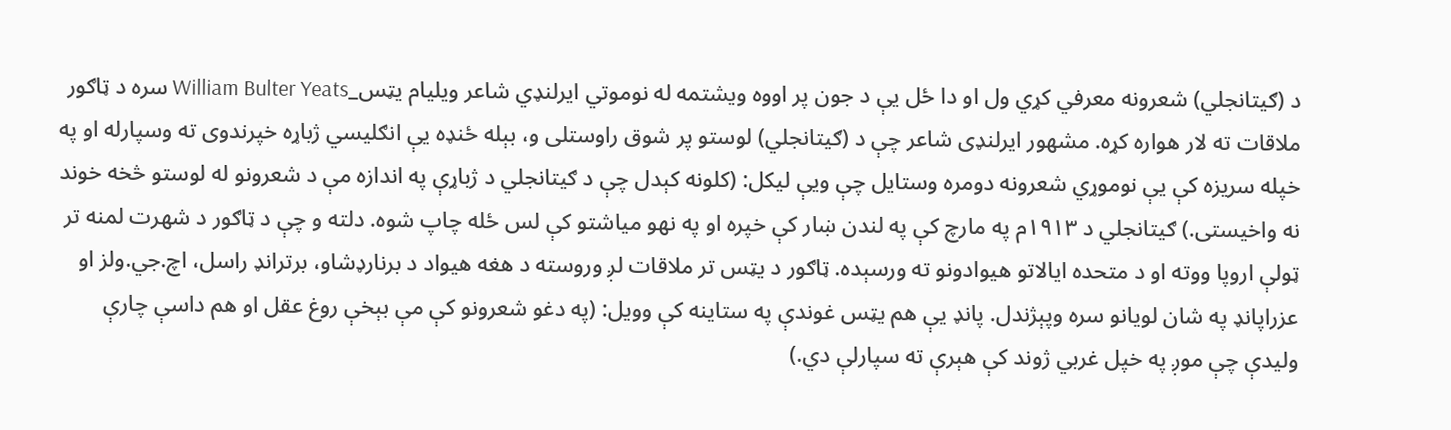د (ګيتانجلي) شعرونه معرفي كړي ول او دا ځل يې د جون پر اووه ويشتمه له نوموتي ايرلنډي شاعر ويليام يټس_William Bulter Yeats سره د ټاګور ملاقات ته لار هواره كړه. مشهور ايرلنډى شاعر چې د (ګيتانجلي) لوستو پر شوق راوستلى و، بېله ځنډه يې انګليسي ژباړه خپرندوى ته وسپارله او په خپله سريزه كې يې نوموړي شعرونه دومره وستايل چې ويې ليكل: (كلونه كېدل چې د ګيتانجلي د ژباړې په اندازه مې د شعرونو له لوستو څخه خوند نه واخيستى.) ګيتانجلي د ۱۹۱۳م په مارچ كې په لندن ښار كې خپره او په نهو مياشتو كې لس ځله چاپ شوه. دلته و چې د ټاګور د شهرت لمنه تر ټولې اروپا ووته او د متحده ايالاتو هيوادونو ته ورسېده. ټاګور د يټس تر ملاقات لږ وروسته د هغه هيواد د برنارډشاو، برترانډ راسل، اچ.جي.ولز او عزراپانډ په شان لويانو سره وپېژندل. پانډ يې هم يټس غوندې په ستاينه كې وويل: (په دغو شعرونو كې مې بېخې روغ عقل او هم داسې چارې وليدې چې موږ په خپل غربي ژوند كې هېرې ته سپارلې دي.)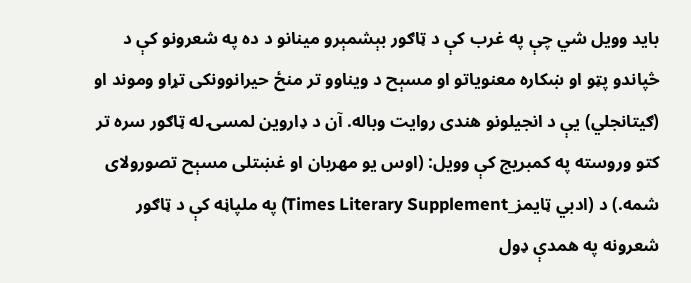بايد وويل شي چې په غرب كې د ټاګور بېشمېرو مينانو د ده په شعرونو كې د څپاندو پټو او ښكاره معنوياتو او مسېح د ويناوو تر منځ حيرانوونكى تړاو وموند او (ګيتانجلي) يې د انجيلونو هندى روايت وباله. آن د ډاروين لمسۍ له ټاګور سره تر كتو وروسته په كمبريج كې وويل: (اوس يو مهربان او غښتلى مسېح تصورولاى شمه.) د (ادبي ټايمز_Times Literary Supplement) په ملپاڼه كې د ټاګور شعرونه په همدې ډول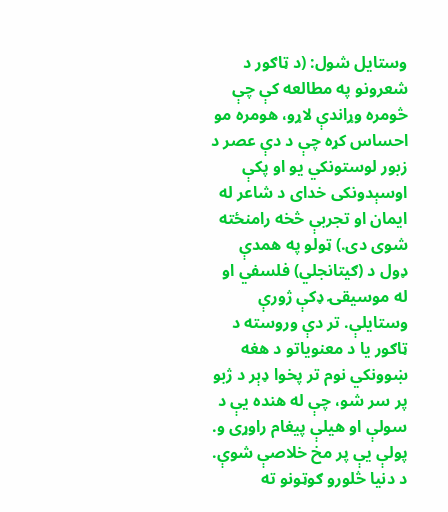وستايل شول: (د ټاګور د شعرونو په مطالعه كې چې څومره وړاندې لاړو، هومره مو احساس كړه چې د دې عصر د زبور لوستونكي يو او پكې اوسېدونكى خداى د شاعر له ايمان او تجربې څخه رامنځته شوى دى.) ټولو په همدې ډول د (ګيتانجلي) فلسفي او له موسيقۍ ډكې ژورې وستايلې. تر دې وروسته د ټاګور يا د معنوياتو د هغه ښوونكي نوم تر پخوا ډېر د ژبو پر سر شو، چې له هنده يې د سولې او هيلې پيغام راوړى و. پولې يې پر مخ خلاصې شوې. د دنيا څلورو ګوټونو ته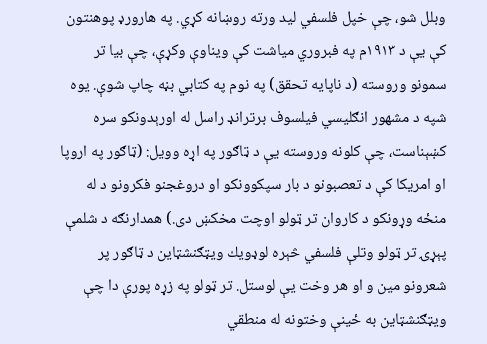وبلل شو، چې خپل فلسفي ليد ورته روښانه كړي. په هارورډ پوهنتون كې يې د ۱۹۱۳م په فبروري مياشت كې ويناوې وكړې، چې بيا تر سمونو وروسته (د ناپايه تحقق) په نوم په كتابي بڼه چاپ شوې. يوه شپه د مشهور انګليسي فيلسوف برترانډ راسل له اورېدونكو سره كښېناست، چې كلونه وروسته يې د ټاګور په اړه وويل: (ټاګور په اروپا او امريكا كې د تعصبونو د بار سپكوونكو او دروغجنو فكرونو د له منځه وړونكو د كاروان تر ټولو اوچت مخكښ دى.) همدارنګه د شلمې پېړۍ تر ټولو وتلې فلسفي څېره لوډويك ويټګنشټاين د ټاګور پر شعرونو مين و او هر وخت يې لوستل. تر ټولو په زړه پورې دا چې ويټګنشټاين به ځينې وختونه له منطقي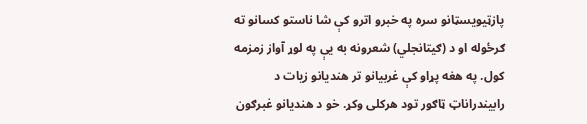پازټيويسټانو سره په خبرو اترو كې شا ناستو كسانو ته ګرځوله او د (ګيتانجلي) شعرونه به يې په لوړ آواز زمزمه كول. په هغه پړاو كې غربيانو تر هنديانو زيات د رابيندراناټ ټاګور تود هركلى وكړ. خو د هنديانو غبرګون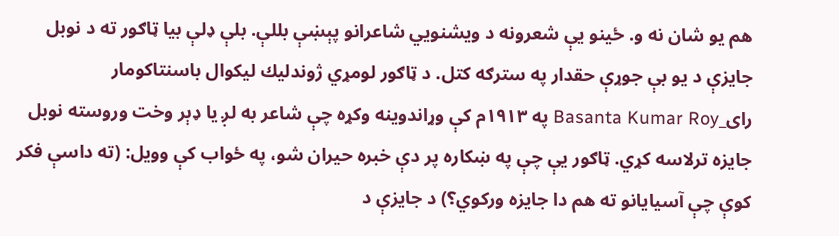هم يو شان نه و. ځينو يې شعرونه د ويشنويي شاعرانو پېښې بللې. بلې ډلې بيا ټاګور ته د نوبل جايزې د يو بې جوړې حقدار په سترګه كتل. د ټاګور لومړي ژوندليك ليكوال باسنتاكومار راى_Basanta Kumar Roy په ۱۹۱۳م كې وړاندوينه وكړه چې شاعر به لږ يا ډېر وخت وروسته نوبل جايزه ترلاسه كړي. ټاګور يې چې په ښكاره پر دې خبره حيران شو، په ځواب كې وويل: (ته داسې فكر كوې چې آسيايانو ته هم دا جايزه وركوي؟) د جايزې د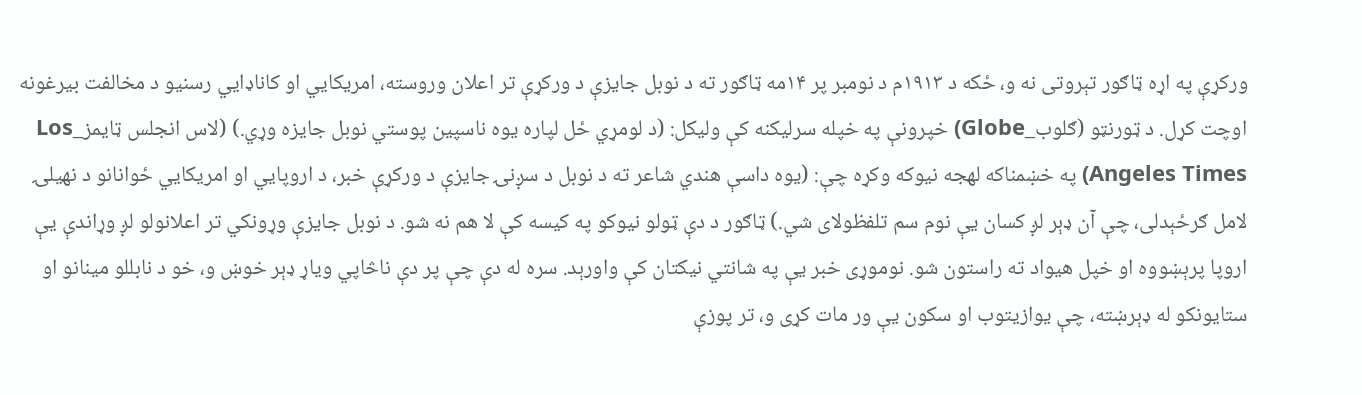وركړې په اړه ټاګور تېروتى نه و، ځكه د ۱۹۱۳م د نومبر پر ۱۴مه ټاګور ته د نوبل جايزې د وركړې تر اعلان وروسته، امريكايي او كاناډايي رسنيو د مخالفت بيرغونه اوچت كړل. د ټورنټو (ګلوب_Globe) خپرونې په خپله سرليكنه كې وليكل: (د لومړي ځل لپاره يوه ناسپين پوستي نوبل جايزه وړي.) (لاس انجلس ټايمز_Los Angeles Times) په خښمناكه لهجه نيوكه وكړه چې: (يوه داسې هندي شاعر ته د نوبل د سږنۍ جايزې د وركړې خبر، د اروپايي او امريكايي ځوانانو د نهيلۍ لامل ګرځېدلى، چې آن ډېر لږ كسان يې نوم سم تلفظولاى شي.) ټاګور د دې ټولو نيوكو په كيسه كې لا هم نه شو. د نوبل جايزې وړونكي تر اعلانولو لږ وړاندې يې اروپا پرېښووه او خپل هيواد ته راستون شو. نوموړى خبر يې په شانتي نيكتان كې واورېد. سره له دې چې پر دې ناڅاپي وياړ ډېر خوښ و، خو د نابللو مينانو او ستايونكو له ډېرښته، چې يوازيتوب او سكون يې ور مات كړى و، تر پوزې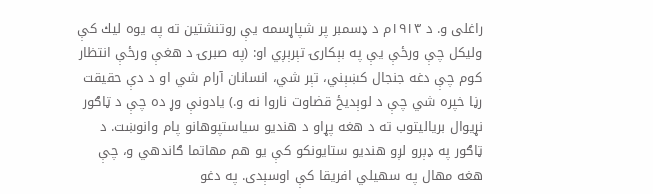راغلى و. د ۱۹۱۳م د ډسمبر پر شپاړسمه يې روتنشتين ته په يوه ليك كې وليكل چې ورځې يې په بېكارۍ تېرېږي او: (په صبرۍ د هغې ورځې انتظار كوم چې دغه جنجال كښېني، تېر شي، انسانان آرام شي او د دې حقيقت رڼا خپره شي چې د لوېديځ قضاوت ناروا نه و.) يادونې وړ ده چې د ټاګور نړيوال برياليتوب ته د هغه پړاو د هنديو سياستپوهانو پام وانوښت. د ټاګور په ډېرو لږو هنديو ستايونكو كې يو هم مهاتما ګاندهي و، چې هغه مهال په سهيلي افريقا كې اوسېدى. په دغو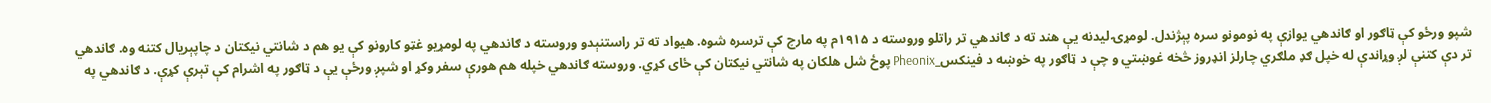شپو ورځو كې ټاګور او ګاندهي يوازې په نومونو سره پېژندل. لومړۍ ليدنه يې هند ته د ګاندهي تر راتلو وروسته د ۱۹۱۵م په مارچ كې ترسره شوه. هيواد ته تر راستنېدو وروسته د ګاندهي په لومړيو غټو كارونو كې يو هم د شانتي نيكتان د چاپېريال كتنه وه. ګاندهي تر دې كتنې لږ وړاندې له خپل ګډ ملګري چارلز انډروز څخه غوښتي و چې د ټاګور په خوښه د فينكس_Pheonix پوځ شل هلكان په شانتي نيكتان كې ځاى كړي. وروسته ګاندهي خپله هم هورې سفر وكړ او شپږ ورځې يې د ټاګور په اشرام كې تېرې كړې. د ګاندهي په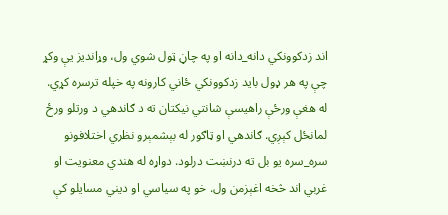اند زدكوونكي دانه_دانه او په چاڼ ټول شوي ول، وړانديز يې وكړ چې په هر ډول بايد زدكوونكي ځاني كارونه په خپله ترسره كړي. له هغې ورځې راهيسې شانتي نيكتان ته د ګاندهي د ورتلو ورځ لمانځل كېږي. ګاندهي او ټاګور له بېشمېرو نظري اختلافونو سره_سره يو بل ته درنښت درلود. دواړه له هندي معنويت او غربي اند څخه اغېزمن ول. خو په سياسي او ديني مسايلو كې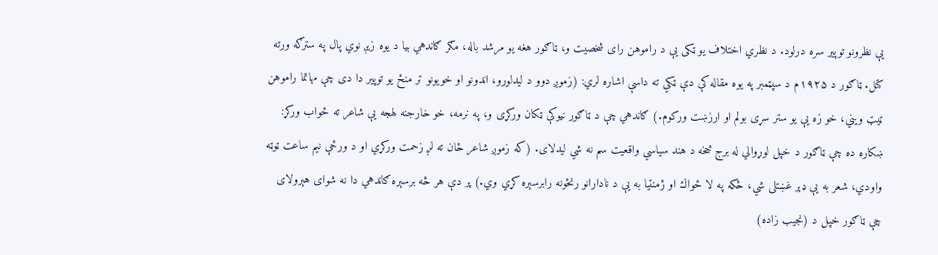يې نظرونو توپير سره درلود. د نظري اختلاف يو ټكى يې د راموهن راى شخصيت و، ټاګور هغه يو مرشد باله، مګر ګاندهي بيا د يوه زيږ نوي پال په سترګه ورته كتل. ټاګور د ۱۹۲۵م د سپټمبر په يوه مقاله كې دې ټكي ته داسې اشاره لري: (زموږ دوو د ليدلورو، اندونو او خويونو تر منځ يو توپير دا دى چې مهاتما راموهن ټيټ ويني، خو زه يې يو ستر سړى بولم او ارزښت وركوم.) ګاندهي چې د ټاګور نيوكې ټكان وركړى و، په نرمه، خو خارجنه لهجه يې شاعر ته ځواب وركړ: ښكاره ده چې ټاګور د خپل لوړوالي له برج څخه د هند سياسي واقعيت سم نه شي ليدلاى. (كه زموږ شاعر ځان ته لږ زحمت وركړي او د ورځې نيم ساعت ټوټه واودي، شعر به يې ډېر غښتلى شي، ځكه په لا ځواك او ژمنتيا به يې د نادارانو رنځونه رابرسېره كړي وي.) پر دې هر څه برسېره ګاندهي دا نه شواى هېرولاى چې ټاګور خپل د (نجيب زاده)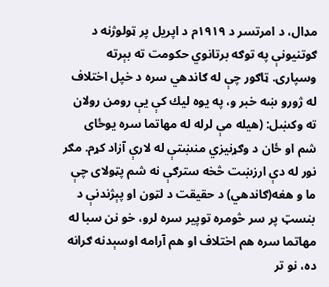مډال، د امرتسر د ۱۹۱۹م د اپريل پر ټولوژنه د ګوتنيونې په توګه برتانوي حكومت ته بېرته وسپارى. ټاګور چې له ګاندهي سره د خپل اختلاف له ژورو ښه خبر و، په يوه ليك كې يې رومن رولان ته وكښل: (هيله مې لرله له مهاتما سره يوځاى شم او ځان د وګړنيزي منښتې له لارې آزاد كړم. مګر نور له دې ارزښت څخه سترګې نه شم پټولاى چې ما و هغه(ګاندهي) د حقيقت د لټون او پېژندنې د بنسټ پر سر څومره توپير سره لرو، خو نن سبا له مهاتما سره هم اختلاف او هم آرامه اوسېدنه ګرانه ده، نو تر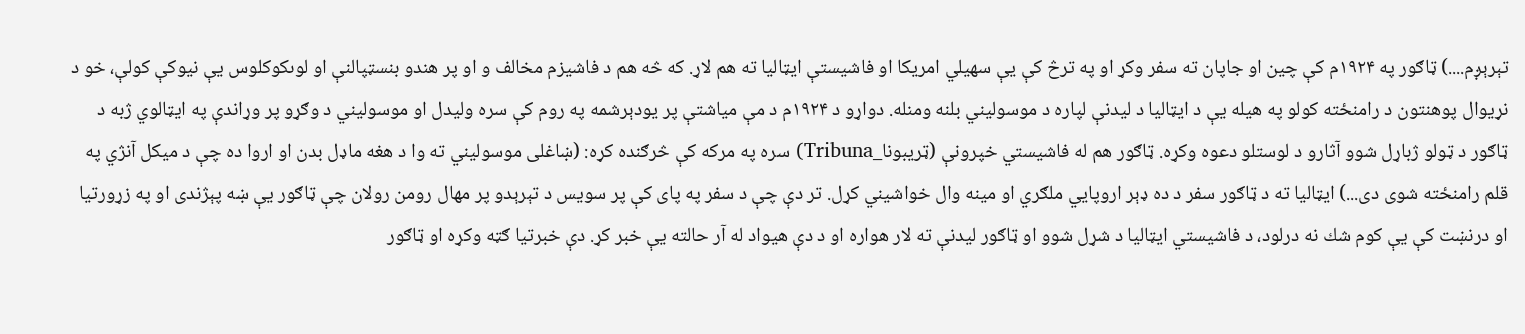تېرېږم....) ټاګور په ۱۹۲۴م كې چين او جاپان ته سفر وكړ او په ترڅ كې يې سهيلي امريكا او فاشيستې ايټاليا ته هم لاړ. كه څه هم د فاشيزم مخالف و او پر هندو بنسټپالنې او لوىكوكلوس يې نيوكې كولې، خو د نړيوال پوهنتون د رامنځته كولو په هيله يې د ايټاليا د ليدنې لپاره د موسوليني بلنه ومنله. دواړو د ۱۹۲۴م د مې مياشتې پر يودېرشمه په روم كې سره وليدل او موسوليني د وګړو پر وړاندې په ايټالوي ژبه د ټاګور د ټولو ژباړل شوو آثارو د لوستلو دعوه وكړه. ټاګور هم له فاشيستي خپرونې (ټريبونا_Tribuna) سره په مركه كې څرګنده كړه: (ښاغلى موسوليني ته وا د هغه ماډل بدن او اروا ده چې د ميكل آنژي په قلم رامنځته شوى دى...) ايټاليا ته د ټاګور سفر د ده ډېر اروپايي ملګري او مينه وال خواشيني كړل. تر دې چې د سفر په پاى كې پر سويس د تېرېدو پر مهال رومن رولان چې ټاګور يې ښه پېژندى او په زړورتيا او درنښت كې يې كوم شك نه درلود، د فاشيستي ايټاليا د شړل شوو او ټاګور ليدنې ته لار هواره او د دې هيواد له آر حالته يې خبر كړ. دې خبرتيا ګټه وكړه او ټاګور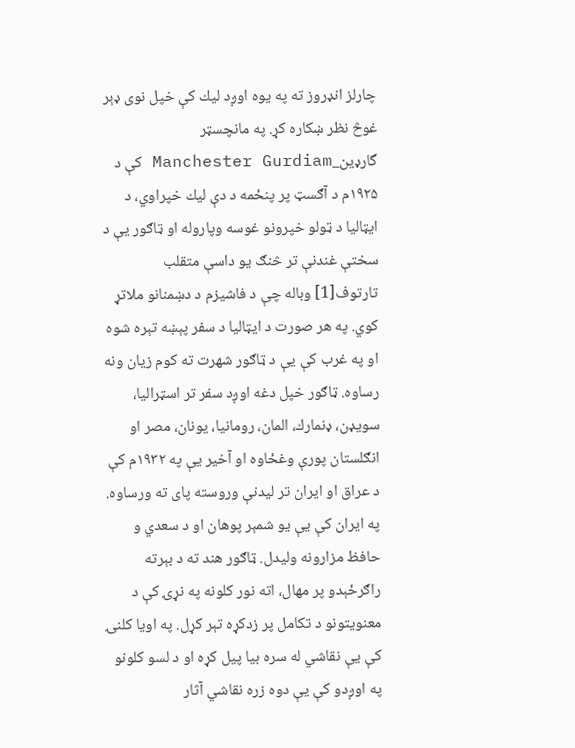چارلز انډروز ته په يوه اوږد ليك كې خپل نوى ډېر غوڅ نظر ښكاره كړ. په مانچسټر گارډين_Manchester Gurdiam كې د ۱۹۲۵م د آګسټ پر پنځمه د دې ليك خپراوي، د ايټاليا د ټولو خپرونو غوسه وپاروله او ټاګور يې د سختې غندنې تر څنګ يو داسې متقلب تارتوف[1] وباله چې د فاشيزم د دښمنانو ملاتړ كوي. په هر صورت د ايټاليا د سفر پېښه تېره شوه او په غرب كې يې د ټاګور شهرت ته كوم زيان ونه رساوه. ټاګور خپل دغه اوږد سفر تر اسټراليا، سويډن، ډنمارك، المان، رومانيا، يونان، مصر او انګلستان پورې وغځاوه او آخير يې په ۱۹۳۲م كې د عراق او ايران تر ليدنې وروسته پاى ته ورساوه. په ايران كې يې يو شمېر پوهان او د سعدي و حافظ مزارونه وليدل. ټاګور هند ته د بېرته راګرځېدو پر مهال، اته نور كلونه په نړۍ كې د معنويتونو د تكامل پر زدكړه تېر كړل. په اويا كلنۍ كې يې نقاشي له سره بيا پيل كړه او د لسو كلونو په اوږدو كې يې دوه زره نقاشي آثار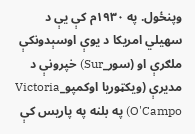وپنځول. په ۱۹۳۰م كې يې د سهيلي امريكا د يوې اوسېدونكې ملګرې او (سور_Sur) خپرونې د مديرې (ويكټوريا اوكمپو_Victoria O'Campo) په بلنه په پاريس كې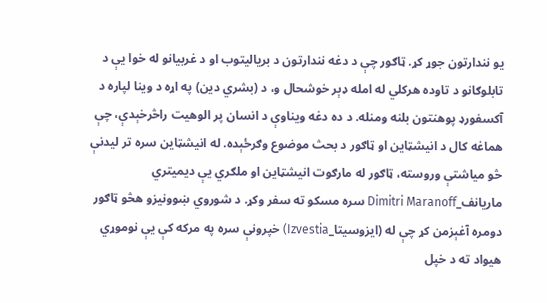يو نندارتون جوړ كړ. ټاګور چې د دغه نندارتون د برياليتوب او د غربيانو له خوا يې د تابلوګانو د تاوده هركلي له امله ډېر خوشحال و، د (بشري دين) په اړه د وينا لپاره د آكسفورډ پوهنتون بلنه ومنله. د ده دغه ويناوې د انسان پر الوهيت راڅرخېدې، چې هماغه كال د انيشټاين او ټاګور د بحث موضوع وګرځېده. له انيشټاين سره تر ليدنې څو مياشتې وروسته، ټاګور له مارګوت انيشټاين او ملګري يې ديميتري ماريانف_Dimitri Maranoff سره مسكو ته سفر وكړ. د شوروي ښوونيزو هڅو ټاګور دومره آغېزمن كړ چې له (ايزوسيتا_Izvestia) خپرونې سره په مركه كې يې نوموړي هيواد ته د خپل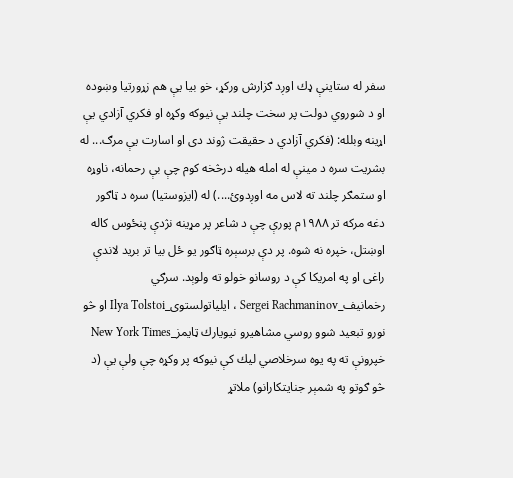سفر له ستاينې ډك اوږد ګزارش وركړ، خو بيا يې هم زړورتيا وښوده او د شوروي دولت پر سخت چلند يې نيوكه وكړه او فكري آزادي يې اړينه وبلله: (فكري آزادي د حقيقت ژوند دى او اسارت يې مرګ... له بشريت سره د مينې له امله هيله درڅخه كوم چې بې رحمانه، ناوړه او ستمګر چلند ته لاس مه اوږدوئ....) له (ايزوستيا) سره د ټاګور دغه مركه تر ۱۹۸۸م پورې چې د شاعر پر مړينه نژدې پنځوس كاله اوښتل، خپره نه شوه. پر دې برسېره ټاګور يو ځل بيا تر بريد لاندې راغى او په امريكا كې د روسانو خولو ته ولوېد. سرګي رخمانيف_Sergei Rachmaninov ، ايلياتولستوى_Ilya Tolstoi او څو نورو تبعيد شوو روسي مشاهيرو نيويارك ټايمز_New York Times خپرونې ته په يوه سرخلاصي ليك كې نيوكه پر وكړه چې ولې يې (د څو ګوتو په شمېر جنايتكارانو) ملاتړ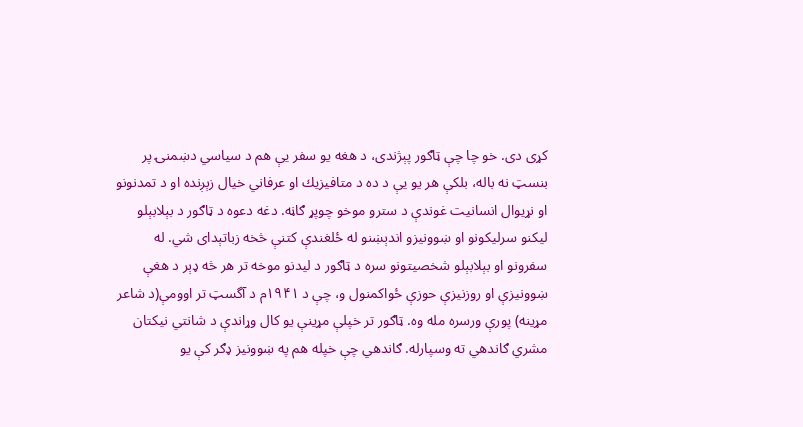كړى دى. خو چا چې ټاګور پېژندى، د هغه يو سفر يې هم د سياسي دښمنۍ پر بنسټ نه باله، بلكې هر يو يې د ده د متافيزيك او عرفاني خيال زېږنده او د تمدنونو او نړيوال انسانيت غوندې د سترو موخو چوپړ ګاڼه. دغه دعوه د ټاګور د بېلابېلو ليكنو سرليكونو او ښوونيزو اندېښنو له ځلغندې كتنې څخه زباتېداى شي. له سفرونو او بېلابېلو شخصيتونو سره د ټاګور د ليدنو موخه تر هر څه ډېر د هغې ښوونيزې او روزنيزې حوزې ځواكمنول و، چې د ۱۹۴۱م د آگسټ تر اوومې(د شاعر مړينه) پورې ورسره مله وه. ټاګور تر خپلې مړينې يو كال وړاندې د شانتي نيكتان مشري ګاندهي ته وسپارله. ګاندهي چې خپله هم په ښوونيز ډګر كې يو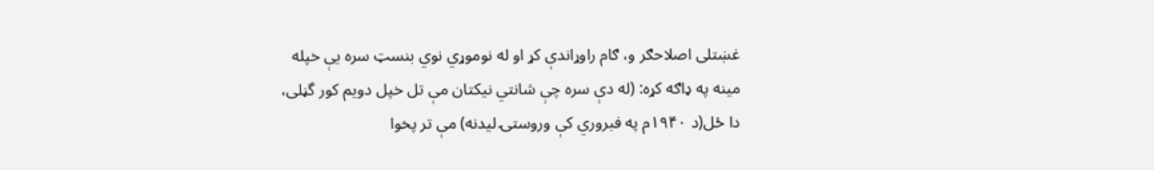غښتلى اصلاحګر و، ګام راوړاندې كړ او له نوموړي نوي بنسټ سره يې خپله مينه په ډاګه كړه: (له دې سره چې شانتي نيكتان مې تل خپل دويم كور گڼلى، دا ځل(د ۱۹۴۰م په فبروري كې وروستۍ ليدنه) مې تر پخوا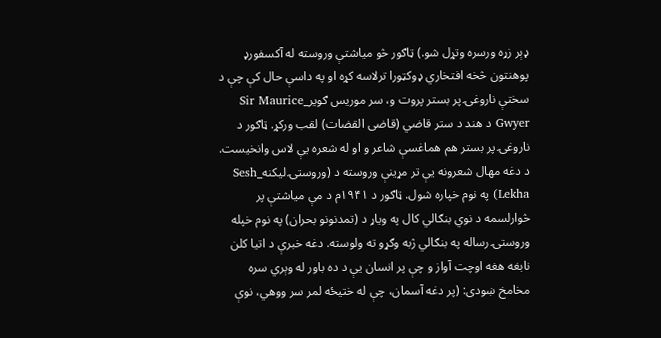ډېر زړه ورسره وتړل شو.) ټاګور څو مياشتې وروسته له آكسفورډ پوهنتون څخه افتخاري ډوكټورا ترلاسه كړه او په داسې حال كې چې د سختې ناروغۍ پر بستر پروت و، سر موريس ګوير_Sir Maurice Gwyer د هند د ستر قاضي (قاضى القضات) لقب وركړ. ټاګور د ناروغۍ پر بستر هم هماغسې شاعر و او له شعره يې لاس وانخيست. د دغه مهال شعرونه يې تر مړينې وروسته د (وروستۍ ليكنه_Sesh Lekha) په نوم خپاره شول. ټاګور د ۱۹۴۱م د مې مياشتې پر څوارلسمه د نوي بنګالي كال په وياړ د (تمدنونو بحران) په نوم خپله وروستۍ رساله په بنګالي ژبه وګړو ته ولوسته. دغه خبرې د اتيا كلن نابغه هغه اوچت آواز و چې پر انسان يې د ده باور له وېري سره مخامخ ښودى: (پر دغه آسمان، چې له ختيځه لمر سر ووهي، نوې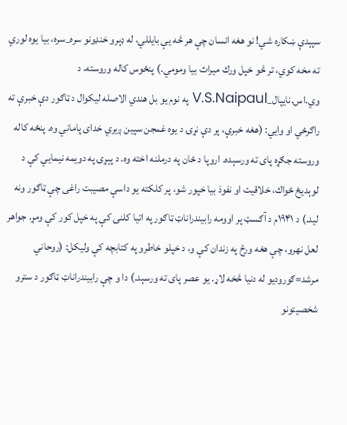سپېدې ښكاره شي! نو هغه انسان چې هر څه يې بايللي، له ډېرو خنډونو سره_سره، بيا يوه لوري ته مخه كوي، تر څو خپل ورك ميراث بيا ومومي.) پنځوس كاله وروسته، د وي.اس.نايپال_V.S.Naipaul په نوم يو بل هندي الاصله ليكوال د ټاګور دې خبرې ته راګرځي او وايي: (هغه خبرې، پر دې نړۍ د يوه غمجن سپين ږيري خداى پاماني وه. پنځه كاله وروسته جګړه پاى ته ورسېده. اروپا د ځان په درملنه اخته وه. د پېړۍ په دويمه نيمايي كې د لوېديځ ځواك، خلاقيت او نفوذ بيا خپور شو، پر كلكته يو داسې مصيبت راغى چې ټاګور ونه ليد.) د ۱۹۴۱م د آګسټ پر اوومه رابيندراناټ ټاګور په اتيا كلنۍ كې په خپل كور كې ومړ. جواهر لعل نهرو، چې هغه ورځ په زندان كې و، د خپلو خاطرو په كتابچه كې وليكل: (روحاني مرشد=ګوروديو له دنيا څخه لاړ. يو عصر پاى ته ورسېد.) دا و چې رابيندراناټ ټاګور د سترو شخصيتونو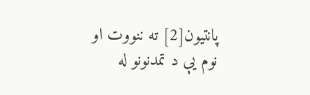پانتيون[2] ته ننووت او نوم يې د تمدنونو له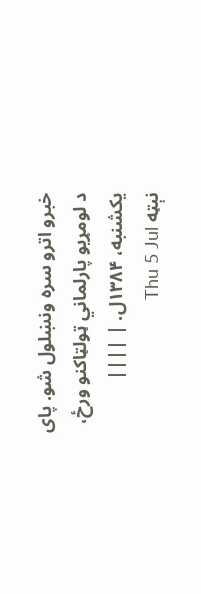خبرو اترو سره ونښلول شو. پاى د لومړيو پارلماني ټولټاكنو ورځ، يكشنبه، ۱۳۸۴ل. | ||||
نېټه Thu 5 Jul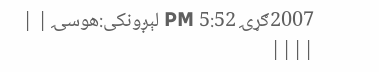2007ګړۍ 5:52 PM لېږونكى:هوسۍ | | ||||